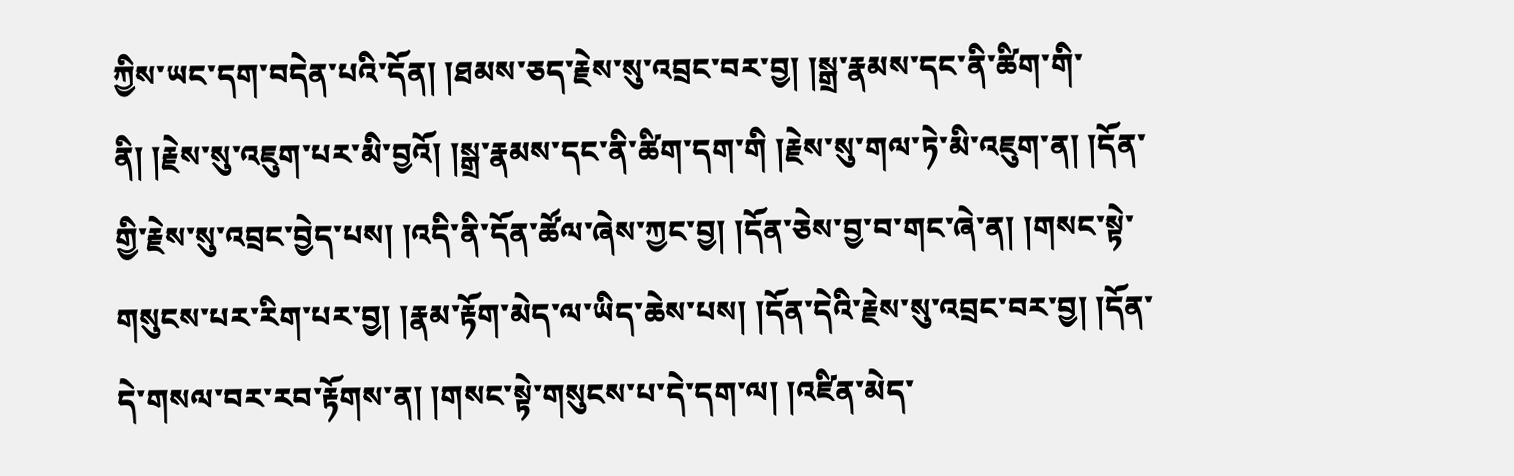ཀྱིས་ཡང་དག་བདེན་པའི་དོན། །ཐམས་ཅད་རྗེས་སུ་འབྲང་བར་བྱ། །སྒྲ་རྣམས་དང་ནི་ཚིག་གི་ནི། །རྗེས་སུ་འཇུག་པར་མི་བྱའོ། །སྒྲ་རྣམས་དང་ནི་ཚིག་དག་གི །རྗེས་སུ་གལ་ཏེ་མི་འཇུག་ན། །དོན་གྱི་རྗེས་སུ་འབྲང་བྱེད་པས། །འདི་ནི་དོན་ཚོལ་ཞེས་ཀྱང་བྱ། །དོན་ཅེས་བྱ་བ་གང་ཞེ་ན། །གསང་སྟེ་གསུངས་པར་རིག་པར་བྱ། །རྣམ་རྟོག་མེད་ལ་ཡིད་ཆེས་པས། །དོན་དེའི་རྗེས་སུ་འབྲང་བར་བྱ། །དོན་དེ་གསལ་བར་རབ་རྟོགས་ན། །གསང་སྟེ་གསུངས་པ་དེ་དག་ལ། །འཛིན་མེད་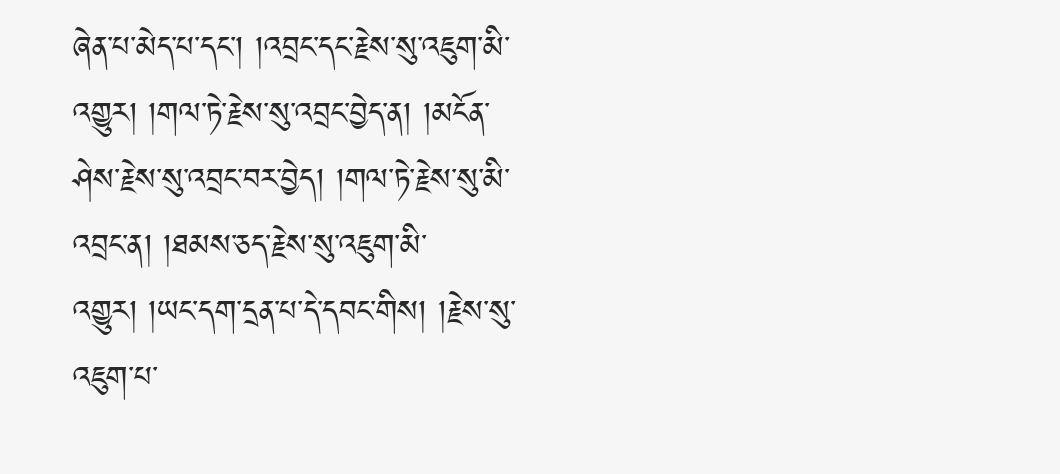ཞེན་པ་མེད་པ་དང་། །འབྲང་དང་རྗེས་སུ་འཇུག་མི་འགྱུར། །གལ་ཏེ་རྗེས་སུ་འབྲང་བྱེད་ན། །མངོན་ཤེས་རྗེས་སུ་འབྲང་བར་བྱེད། །གལ་ཏེ་རྗེས་སུ་མི་འབྲང་ན། །ཐམས་ཅད་རྗེས་སུ་འཇུག་མི་འགྱུར། །ཡང་དག་དྲན་པ་དེ་དབང་གིས། །རྗེས་སུ་འཇུག་པ་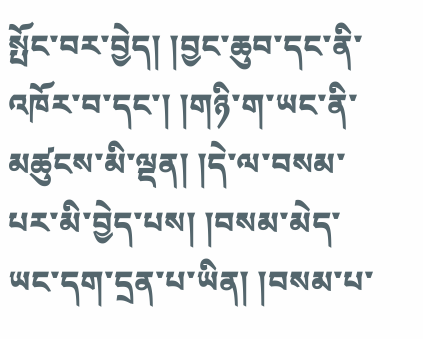སྤོང་བར་བྱེད། །བྱང་ཆུབ་དང་ནི་འཁོར་བ་དང་། །གཉི་ག་ཡང་ནི་མཚུངས་མི་ལྡན། །དེ་ལ་བསམ་པར་མི་བྱེད་པས། །བསམ་མེད་ཡང་དག་དྲན་པ་ཡིན། །བསམ་པ་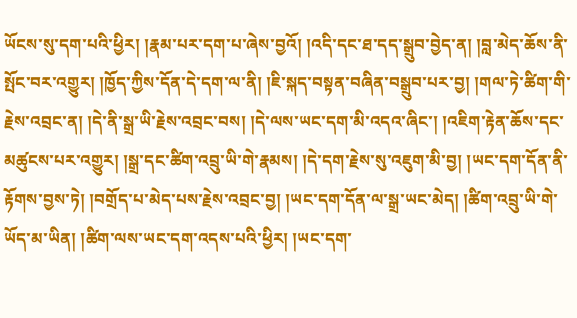ཡོངས་སུ་དག་པའི་ཕྱིར། །རྣམ་པར་དག་པ་ཞེས་བྱའོ། །འདི་དང་ཐ་དད་སྒྲུབ་བྱེད་ན། །བླ་མེད་ཆོས་ནི་སྤོང་བར་འགྱུར། །ཁྱོད་ཀྱིས་དོན་དེ་དག་ལ་ནི། །ཇི་སྐད་བསྟན་བཞིན་བསྒྲུབ་པར་བྱ། །གལ་ཏེ་ཚིག་གི་རྗེས་འབྲང་ན། །དེ་ནི་སྒྲ་ཡི་རྗེས་འབྲང་བས། །དེ་ལས་ཡང་དག་མི་འདའ་ཞིང་། །འཇིག་རྟེན་ཆོས་དང་མཚུངས་པར་འགྱུར། །སྒྲ་དང་ཚིག་འབྲུ་ཡི་གེ་རྣམས། །དེ་དག་རྗེས་སུ་འཇུག་མི་བྱ། །ཡང་དག་དོན་ནི་རྟོགས་བྱས་ཏེ། །བགྲོད་པ་མེད་པས་རྗེས་འབྲང་བྱ། །ཡང་དག་དོན་ལ་སྒྲ་ཡང་མེད། །ཚིག་འབྲུ་ཡི་གེ་ཡོད་མ་ཡིན། །ཚིག་ལས་ཡང་དག་འདས་པའི་ཕྱིར། །ཡང་དག་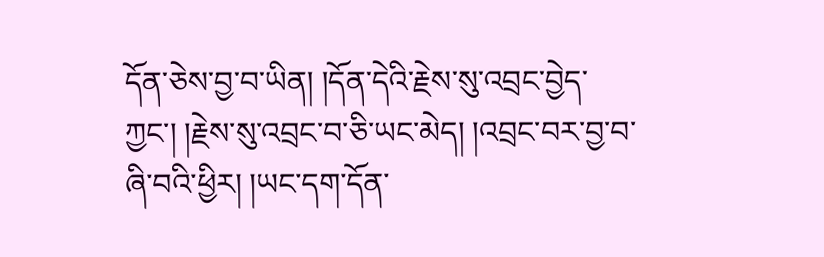དོན་ཅེས་བྱ་བ་ཡིན། །དོན་དེའི་རྗེས་སུ་འབྲང་བྱེད་ཀྱང་། །རྗེས་སུ་འབྲང་བ་ཅི་ཡང་མེད། །འབྲང་བར་བྱ་བ་ཞི་བའི་ཕྱིར། །ཡང་དག་དོན་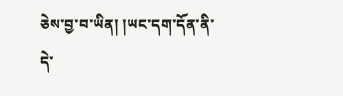ཅེས་བྱ་བ་ཡིན། །ཡང་དག་དོན་ནི་དེ་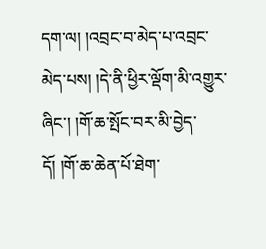དག་ལ། །འབྲང་བ་མེད་པ་འབྲང་མེད་པས། །དེ་ནི་ཕྱིར་ལྡོག་མི་འགྱུར་ཞིང་། །གོ་ཆ་སྤོང་བར་མི་བྱེད་དོ། །གོ་ཆ་ཆེན་པོ་ཐེག་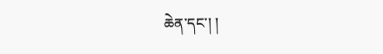ཆེན་དང་། །